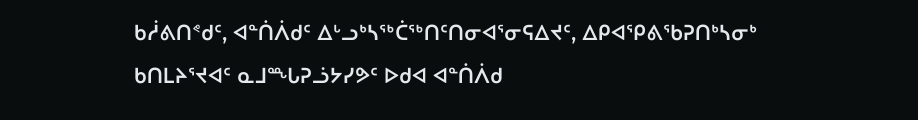ᑲᓲᕕᑎᕝᑯᑦ, ᐊᓐᑏᐲᑯᑦ ᐃᒡᓗᒃᓴᖅᑖᖅᑎᑦᑎᓂᐊᕐᓂᕋᐃᔪᑦ, ᐃᑭᐊᕿᕕᖃᕈᑎᒃᓴᓂᒃ
ᑲᑎᒪᔨᕐᔪᐊᑦ ᓇᒧᙵᕈᓘᔭᓯᕗᑦ ᐅᑯᐊ ᐊᓐᑏᐲᑯ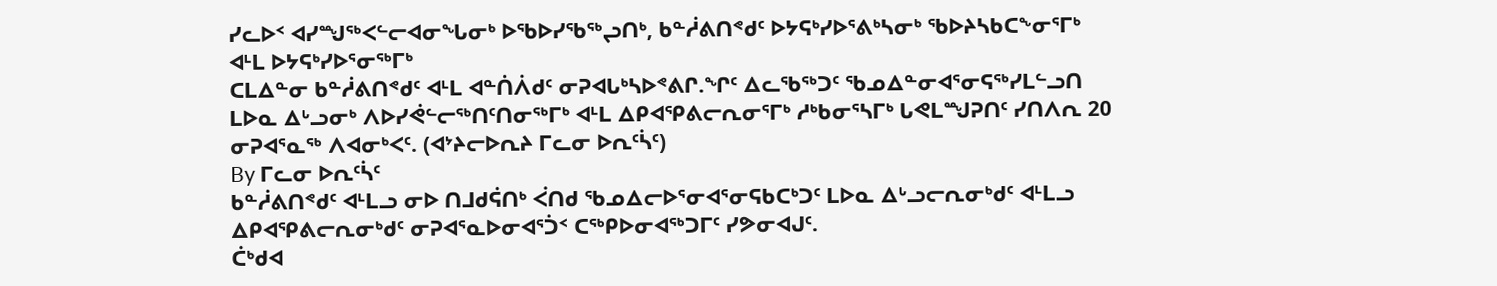ᓯᓚᐅᑉ ᐊᓯᙳᖅᐸᓪᓕᐊᓂᖓᓂᒃ ᐅᖃᐅᓯᖃᖅᖢᑎᒃ, ᑲᓐᓲᕕᑎᕝᑯᑦ ᐅᔭᕋᒃᓯᐅᕐᕕᒃᓴᓂᒃ ᖃᐅᔨᓴᑲᑕᖕᓂᕐᒥᒃ ᐊᒻᒪ ᐅᔭᕋᒃᓯᐅᕐᓂᖅᒥᒃ
ᑕᒪᐃᓐᓂ ᑲᓐᓲᕕᑎᕝᑯᑦ ᐊᒻᒪ ᐊᓐᑏᐲᑯᑦ ᓂᕈᐊᒐᒃᓴᐅᕝᕕᒋ.ᖏᑦ ᐃᓚᖃᖅᑐᑦ ᖃᓄᐃᓐᓂᐊᕐᓂᕋᖅᓯᒪᓪᓗᑎ ᒪᐅᓇ ᐃᒡᓗᓂᒃ ᐱᐅᓯᕚᓪᓕᖅᑎᑦᑎᓂᖅᒥᒃ ᐊᒻᒪ ᐃᑭᐊᕿᕕᓕᕆᓂᕐᒥᒃ ᓱᒃᑲᓂᕐᓴᒥᒃ ᒐᕙᒪᙳᕈᑎᑦ ᓯᑎᐱᕆ 20 ᓂᕈᐊᕐᓇᖅ ᐱᐊᓂᒃᐸᑦ. (ᐊᔾᔨᓕᐅᕆᔨ ᒥᓚᓂ ᐅᕆᑦᓵᑦ)
By ᒥᓚᓂ ᐅᕆᑦᓵᑦ
ᑲᓐᓲᕕᑎᕝᑯᑦ ᐊᒻᒪᓗ ᓂᐅ ᑎᒧᑯᕌᑎᒃ ᐹᑎᑯ ᖃᓄᐃᓕᐅᕐᓂᐊᕐᓂᕋᑲᑕᒃᑐᑦ ᒪᐅᓇ ᐃᒡᓗᓕᕆᓂᒃᑯᑦ ᐊᒻᒪᓗ ᐃᑭᐊᕿᕕᓕᕆᓂᒃᑯᑦ ᓂᕈᐊᕐᓇᐅᓂᐊᕐᑑᑉ ᑕᖅᑭᐅᓂᐊᖅᑐᒥᑦ ᓯᕗᓂᐊᒍᑦ.
ᑖᒃᑯᐊ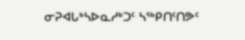ᓂᕈᐊᒐᒃᓴᐅᓇᓱᒃᑐᑦ ᓴᖅᑭᑎᑦᑎᕗᑦ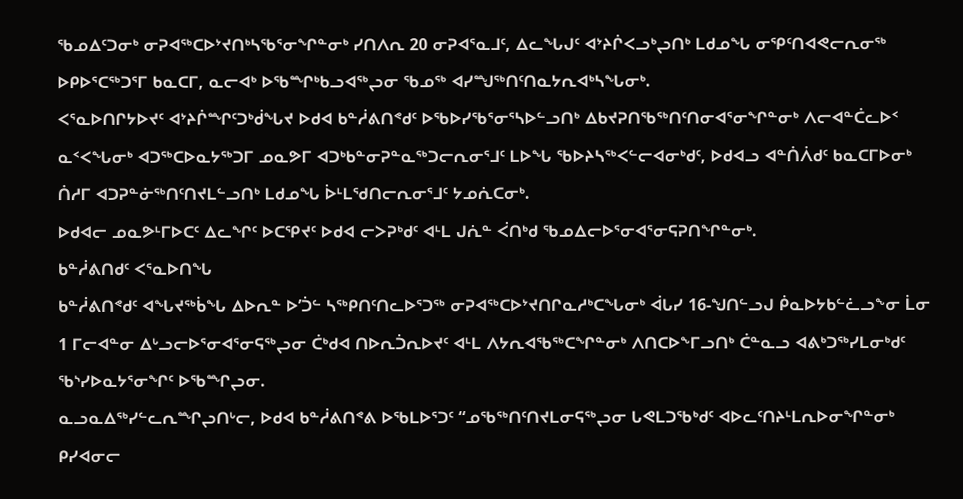ᖃᓄᐃᑦᑐᓂᒃ ᓂᕈᐊᖅᑕᐅᔾᔪᑎᒃᓴᖃᕐᓂᖏᓐᓂᒃ ᓯᑎᐱᕆ 20 ᓂᕈᐊᕐᓇᒧᑦ, ᐃᓚᖓᒍᑦ ᐊᔾᔨᒌᐸᓗᒃᖢᑎᒃ ᒪᑯᓄᖓ ᓂᕿᑦᑎᐊᕙᓕᕆᓂᖅ ᐅᑭᐅᕐᑕᖅᑐᕐᒥ ᑲᓇᑕᒥ, ᓇᓕᐊᒃ ᐅᖃᙱᒃᑲᓗᐊᖅᖢᓂ ᖃᓄᖅ ᐊᓯᙳᖅᑎᑦᑎᓇᔭᕆᐊᒃᓴᖓᓂᒃ.
ᐸᕐᓇᐅᑎᒋᔭᐅᔪᑦ ᐊᔾᔨᒌᙱᑦᑐᒃᑰᖓᔪ ᐅᑯᐊ ᑲᓐᓲᕕᑎᕝᑯᑦ ᐅᖃᐅᓯᖃᕐᓂᕐᓴᐅᓪᓗᑎᒃ ᐃᑲᔪᕈᑎᖃᖅᑎᑦᑎᓂᐊᕐᓂᖏᓐᓂᒃ ᐱᓕᐊᓐᑖᓚᐅᑉ ᓇᑉᐸᖓᓂᒃ ᐊᑐᖅᑕᐅᓇᔭᖅᑐᒥ ᓄᓇᕗᒥ ᐊᑐᒃᑲᓐᓂᕈᓐᓇᖅᑐᓕᕆᓂᕐᒧᑦ ᒪᐅᖓ ᖃᐅᔨᓴᖅᐸᓪᓕᐊᓂᒃᑯᑦ, ᐅᑯᐊᓗ ᐊᓐᑏᐲᑯᑦ ᑲᓇᑕᒥᐅᓂᒃ ᑏᓱᒥ ᐊᑐᕈᓐᓃᖅᑎᑦᑎᔪᒪᓪᓗᑎᒃ ᒪᑯᓄᖓ ᐆᒻᒪᖁᑎᓕᕆᓂᕐᒧᑦ ᔭᓄᕇᑕᓂᒃ.
ᐅᑯᐊᓕ ᓄᓇᕗᒻᒥᐅᑕᑦ ᐃᓚᖏᑦ ᐅᑕᕿᔪᑦ ᐅᑯᐊ ᓕᐳᕈᒃᑯᑦ ᐊᒻᒪ ᒍᕇᓐ ᐹᑎᒃᑯ ᖃᓄᐃᓕᐅᕐᓂᐊᕐᓂᕋᕈᑎᖏᓐᓂᒃ.
ᑲᓐᓲᕕᑎᑯᑦ ᐸᕐᓇᐅᑎᖓ
ᑲᓐᓲᕕᑎᕝᑯᑦ ᐊᖓᔪᖅᑳᖓ ᐃᐅᕆᓐ ᐅ’ᑑᓪ ᓴᖅᑭᑎᑦᑎᓚᐅᕐᑐᖅ ᓂᕈᐊᖅᑕᐅᔾᔪᑎᒋᓇᓱᒃᑕᖓᓂᒃ ᐋᒐᓯ 16-ᖑᑎᓪᓗᒍ ᑮᓇᐅᔭᑲᓪᓛᓗᖕᓂ ᒫᓂ 1 ᒥᓕᐊᓐᓂ ᐃᒡᓗᓕᐅᕐᓂᐊᕐᓂᕋᖅᖢᓂ ᑖᒃᑯᐊ ᑎᐅᕆᑑᕆᐅᔪᑦ ᐊᒻᒪ ᐱᔭᕆᐊᖃᖅᑕᖏᓐᓂᒃ ᐱᑎᑕᐅᖕᒥᓗᑎᒃ ᑖᓐᓇᓗ ᐊᕕᒃᑐᖅᓯᒪᓂᒃᑯᑦ ᖃᔅᓯᐅᓇᔭᕐᓂᖏᑦ ᐅᖃᙱᖢᓂ.
ᓇᓗᓇᐃᖅᓯᓪᓚᕆᙱᖢᑎᒡᓕ, ᐅᑯᐊ ᑲᓐᓲᕕᑎᕝᕕ ᐅᖃᒪᐅᕐᑐᑦ “ᓄᖃᖅᑎᑦᑎᔪᒪᓂᕋᖅᖢᓂ ᒐᕙᒪᑐᖃᒃᑯᑦ ᐊᐅᓚᑦᑎᔨᒻᒪᕆᐅᓂᖏᓐᓂᒃ ᑭᓯᐊᓂᓕ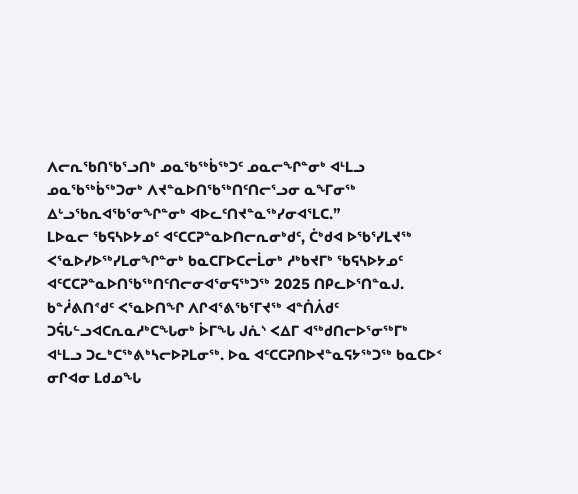ᐱᓕᕆᖃᑎᖃᕐᓗᑎᒃ ᓄᓇᖃᖅᑳᖅᑐᑦ ᓄᓇᓕᖏᓐᓂᒃ ᐊᒻᒪᓗ ᓄᓇᖃᖅᑳᖅᑐᓂᒃ ᐱᔪᓐᓇᐅᑎᖃᖅᑎᑦᑎᓕᕐᓗᓂ ᓇᖕᒥᓂᖅ ᐃᒡᓗᖃᕆᐊᖃᕐᓂᖏᓐᓂᒃ ᐊᐅᓚᑦᑎᔪᓐᓇᖅᓯᓂᐊᕐᒪᑕ.”
ᒪᐅᓇᓕ ᖃᕋᓴᐅᔭᓄᑦ ᐊᑦᑕᑕᕈᓐᓇᐅᑎᓕᕆᓂᒃᑯᑦ, ᑖᒃᑯᐊ ᐅᖃᕐᓯᒪᔪᖅ ᐸᕐᓇᐅᓯᐅᖅᓯᒪᓂᖏᓐᓂᒃ ᑲᓇᑕᒥᐅᑕᓕᒫᓂᒃ ᓱᒃᑲᔪᒥᒃ ᖃᕋᓴᐅᔭᓄᑦ ᐊᑦᑕᑕᕈᓐᓇᐅᑎᖃᖅᑎᑦᑎᓕᓂᐊᕐᓂᕋᖅᑐᖅ 2025 ᑎᑭᓚᐅᕐᑎᓐᓇᒍ.
ᑲᓐᓲᕕᑎᕝᑯᑦ ᐸᕐᓇᐅᑎᖏ ᐱᒋᐊᕐᕕᖃᕐᒥᔪᖅ ᐊᓐᑏᐲᑯᑦ ᑐᕌᒐᓪᓗᐊᑕᕆᓇᓱᒃᑕᖓᓂᒃ ᐆᒥᖓ ᒍᕇᔅ ᐸᐃᒥ ᐊᖅᑯᑎᓕᐅᕐᓂᖅᒥᒃ ᐊᒻᒪᓗ ᑐᓚᒃᑕᖅᕕᒃᓴᓕᐅᕈᒪᓂᖅ. ᐅᓇ ᐊᑦᑕᑕᕈᑎᐅᔪᓐᓇᕋᔭᖅᑐᖅ ᑲᓇᑕᐅᑉ ᓂᒋᐊᓂ ᒪᑯᓄᖓ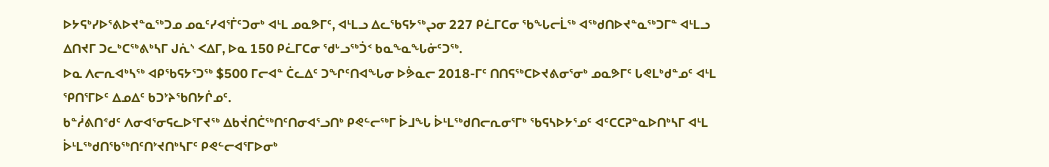ᐅᔭᕋᒃᓯᐅᕐᕕᐅᔪᓐᓇᖅᑐᓄ ᓄᓇᑦᓯᐊᕐᒦᑦᑐᓂᒃ ᐊᒻᒪ ᓄᓇᕗᒥᑦ, ᐊᒻᒪᓗ ᐃᓚᖃᕋᔭᖅᖢᓂ 227 ᑭᓛᒥᑕᓂ ᖃᖓᓕᒫᖅ ᐊᖅᑯᑎᐅᔪᓐᓇᖅᑐᒥᓐ ᐊᒻᒪᓗ ᐃᑎᔪᒥ ᑐᓚᒃᑕᖅᕕᒃᓴᒥ ᒍᕇᔅ ᐸᐃᒥ, ᐅᓇ 150 ᑭᓛᒥᑕᓂ ᖁᒡᓗᖅᑑᑉ ᑲᓇᖕᓇᖓᓃᑦᑐᖅ.
ᐅᓇ ᐱᓕᕆᐊᒃᓴᖅ ᐊᑭᖃᕋᔭᕐᑐᖅ $500 ᒥᓕᐊᓐ ᑖᓚᐃᑦ ᑐᖏᑦᑎᐊᖓᓂ ᐅᕘᓇᓕ 2018-ᒥᑦ ᑎᑎᕋᖅᑕᐅᔪᕕᓂᕐᓂᒃ ᓄᓇᕗᒥᑦ ᒐᕙᒪᒃᑯᓐᓄᑦ ᐊᒻᒪ ᕿᑎᕐᒥᐅᑦ ᐃᓄᐃᑦ ᑲᑐᔾᔨᖃᑎᔭᒌᓄᑦ.
ᑲᓐᓲᕕᑎᕝᑯᑦ ᐱᓂᐊᕐᓂᕋᓚᐅᕐᒥᔪᖅ ᐃᑲᔫᑎᑖᖅᑎᑦᑎᓂᐊᕐᓗᑎᒃ ᑭᕙᓪᓕᖅᒥ ᐆᒧᖓ ᐆᒻᒪᖅᑯᑎᓕᕆᓂᕐᒥᒃ ᖃᕋᓴᐅᔭᕐᓄᑦ ᐊᑦᑕᑕᕈᓐᓇᐅᑎᒃᓴᒥ ᐊᒻᒪ ᐆᒻᒪᖅᑯᑎᖃᖅᑎᑦᑎᔾᔪᑎᒃᓴᒥᑦ ᑭᕙᓪᓕᐊᕐᒥᐅᓂᒃ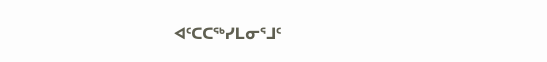ᐊᑦᑕᑕᖅᓯᒪᓂᕐᒧᑦ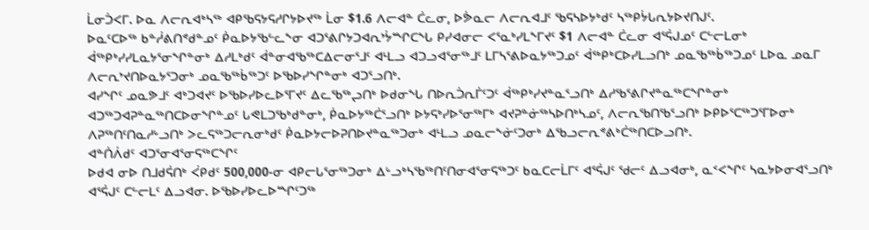ᒫᓂᑑᐸᒥ. ᐅᓇ ᐱᓕᕆᐊᒃᓴᖅ ᐊᑭᖃᕋᔭᕋᓱᒋᔭᐅᔪᖅ ᒫᓂ $1.6 ᐱᓕᐊᓐ ᑖᓚᓂ, ᐅᕘᓇᓕ ᐱᓕᕆᐊᒧᑦ ᖃᕋᓴᐅᔭᒃᑯᑦ ᓴᖅᑭᔮᒐᕆᔭᐅᔪᑎᒍᑦ.
ᐅᓇᑦᑕᐅᖅ ᑲᓐᓲᕕᑎᕝᑯᓐᓄᑦ ᑮᓇᐅᔭᖃᓪᓚᖕᓂ ᐊᑐᕐᕕᒋᔭᑐᐊᕆᔾᔮᙱᑕᖓ ᑭᓯᐊᓂᓕ ᐸᕐᓇᒃᓯᒪᖕᒥᔪᑦ $1 ᐱᓕᐊᓐ ᑖᓚᓂ ᐊᕐᕌᒍᓄᑦ ᑕᓪᓕᒪᓂᒃ ᐋᖅᑭᒃᓯᓯᒪᓇᔭᕐᓂᖏᓐᓂᒃ ᐃᓱᒪᒃᑯᑦ ᐋᓐᓂᐊᖃᖅᑕᐃᓕᓂᕐᒧᑦ ᐊᒻᒪᓗ ᐊᑐᓗᐊᕐᓂᖅᒧᑦ ᒪᒥᓴᕐᕕᐅᓇᔭᖅᑐᓄᑦ ᐋᖅᑭᒃᑕᐅᓯᒪᓗᑎᒃ ᓄᓇᖃᖅᑳᖅᑐᓄᑦ ᒪᐅᓇ ᓄᓇᒥ ᐱᓕᕆᔾᔪᑎᐅᓇᔭᕐᑐᓂᒃ ᓄᓇᖃᖅᑳᖅᑐᑦ ᐅᖃᐅᓯᖏᓐᓂᒃ ᐊᑐᕐᓗᑎᒃ.
ᐊᓯᖏᑦ ᓄᓇᕗᒧᑦ ᐊᒃᑐᐊᔪᑦ ᐅᖃᐅᓯᐅᓚᐅᕐᒥᔪᑦ ᐃᓚᖃᖅᖢᑎᒃ ᐅᑯᓂᖓ ᑎᐅᕆᑑᕆᒦᑦᑐᑦ ᐋᖅᑭᒃᓯᔪᓐᓇᕐᓗᑎᒃ ᐃᓱᖃᕐᕕᒋᔪᓐᓇᖅᑕᖏᓐᓂᒃ ᐊᑐᖅᑐᐊᕈᓐᓇᖅᑎᑕᐅᓂᖏᓐᓄᑦ ᒐᕙᒪᑐᖃᒃᑯᓐᓂᒃ, ᑮᓇᐅᔭᖅᑖᕐᓗᑎᒃ ᐅᔭᕋᒃᓯᐅᕐᓂᖅᒥᒃ ᐊᔪᕈᓐᓃᖅᓴᐅᑎᒃᓴᓄᑦ, ᐱᓕᕆᖃᑎᖃᕐᓗᑎᒃ ᐅᑭᐅᕐᑕᖅᑐᕐᒥᐅᓂᒃ ᐱᕈᖅᑎᑦᑎᓇᓱᒡᓗᑎᒃ ᐳᓚᕋᖅᑐᓕᕆᓂᒃᑯᑦ ᑮᓇᐅᔭᓕᐅᕈᑎᐅᔪᓐᓇᖅᑐᓂᒃ ᐊᒻᒪᓗ ᓄᓇᓕᖕᓃᑦᑐᓂᒃ ᐃᖃᓗᓕᕆᕝᕕᒃᑖᖅᑎᑕᐅᓗᑎᒃ.
ᐊᓐᑏᐲᑯᑦ ᐊᑐᕐᓂᐊᕐᓂᕋᖅᑕᖏᑦ
ᐅᑯᐊ ᓂᐅ ᑎᒧᑯᕌᑎᒃ ᐹᑭᑯᑦ 500,000-ᓂ ᐊᑭᓕᒐᕐᓂᖅᑐᓂᒃ ᐃᒡᓗᒃᓴᖃᖅᑎᑦᑎᓂᐊᕐᓂᕋᖅᑐᑦ ᑲᓇᑕᓕᒫᒥᑦ ᐊᕐᕌᒍᑦ ᖁᓕᑦ ᐃᓗᐊᓂᒃ, ᓇᑉᐸᖏᑦ ᓴᓇᔭᐅᓂᐊᕐᓗᑎᒃ ᐊᕐᕌᒍᑦ ᑕᓪᓕᒪᑦ ᐃᓗᐊᓂ. ᐅᖃᐅᓯᐅᓚᐅᙱᑦᑐᖅ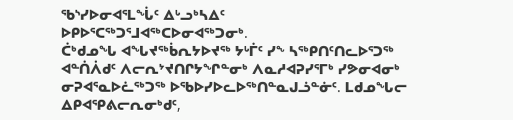ᖃᔅᓯᐅᓂᐊᕐᒪᖔᑦ ᐃᒡᓗᒃᓴᐃᑦ ᐅᑭᐅᕐᑕᖅᑐᕐᒧᐊᖅᑕᐅᓂᐊᖅᑐᓂᒃ.
ᑖᒃᑯᓄᖓ ᐊᖓᔪᖅᑳᕆᔭᐅᔪᖅ ᔭᒡᒦᑦ ᓯᖕ ᓴᖅᑭᑎᑦᑎᓚᐅᕐᑐᖅ ᐊᓐᑏᐲᑯᑦ ᐱᓕᕆᔾᔪᑎᒋᔭᖏᓐᓂᒃ ᐱᓇᓱᐊᕈᓯᕐᒥᒃ ᓯᕗᓂᐊᓂᒃ ᓂᕈᐊᕐᓇᐅᓛᖅᑐᖅ ᐅᖃᐅᓯᐅᓚᐅᖅᑎᓐᓇᒍᓘᓐᓃᑦ. ᒪᑯᓄᖓᓕ ᐃᑭᐊᕿᕕᓕᕆᓂᒃᑯᑦ,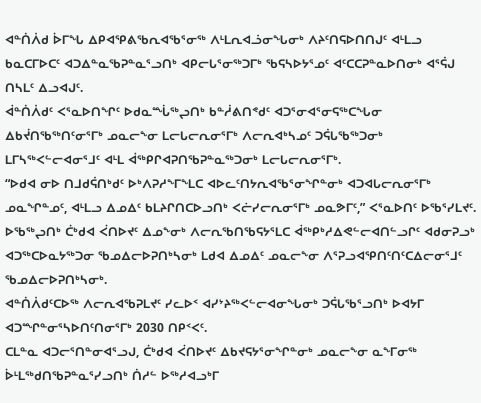ᐊᓐᑏᐲᑯ ᐆᒥᖓ ᐃᑭᐊᕿᕕᖃᕆᐊᖃᕐᓂᖅ ᐱᒻᒪᕆᐊᓘᓂᖓᓂᒃ ᐱᔨᑦᑎᕋᐅᑎᑎᒍᑦ ᐊᒻᒪᓗ ᑲᓇᑕᒥᐅᑕᑦ ᐊᑐᐃᓐᓇᖃᕈᓐᓇᕐᓗᑎᒃ ᐊᑭᓕᒐᕐᓂᖅᑐᒥᒃ ᖃᕋᓴᐅᔭᕐᓄᑦ ᐊᑦᑕᑕᕈᓐᓇᐅᑎᓂᒃ ᐊᕐᕌᒍ ᑎᓴᒪᑦ ᐃᓗᐊᒍᑦ.
ᐋᓐᑏᐲᑯᑦ ᐸᕐᓇᐅᑎᖏᑦ ᐅᑯᓇᙶᖅᖢᑎᒃ ᑲᓐᓲᕕᑎᕝᑯᑦ ᐊᑐᕐᓂᐊᕐᓂᕋᖅᑕᖓᓂ ᐃᑲᔫᑎᖃᖅᑎᑦᓂᕐᒥᒃ ᓄᓇᓕᖕᓂ ᒪᓕᒐᓕᕆᓂᕐᒥᒃ ᐱᓕᕆᐊᒃᓴᓄᑦ ᑐᕌᒐᖃᖅᑐᓂᒃ ᒪᒥᓴᖅᐸᓪᓕᐊᓂᕐᒧᑦ ᐊᒻᒪ ᐋᖅᑭᒋᐊᕈᑎᖃᕈᓐᓇᖅᑐᓂᒃ ᒪᓕᒐᓕᕆᓂᕐᒥᒃ.
“ᐅᑯᐊ ᓂᐅ ᑎᒧᑯᕌᑎᒃᑯᑦ ᐅᒃᐱᕈᓱᖕᒥᖕᒪᑕ ᐊᐅᓚᑦᑎᔭᕆᐊᖃᕐᓂᖏᓐᓂᒃ ᐊᑐᐊᒐᓕᕆᓂᕐᒥᒃ ᓄᓇᖏᓐᓄᑦ, ᐊᒻᒪᓗ ᐃᓄᐃᑦ ᑲᒪᔨᒋᑎᑕᐅᓗᑎᒃ ᐸᓖᓯᓕᕆᓂᕐᒥᒃ ᓄᓇᕗᒥᑦ,” ᐸᕐᓇᐅᑎᑦ ᐅᖃᕐᓯᒪᔪᑦ.
ᐅᖃᖅᖢᑎᒃ ᑖᒃᑯᐊ ᐹᑎᐅᔪᑦ ᐃᓄᖕᓂᒃ ᐱᓕᕆᖃᑎᖃᕋᔭᕐᒪᑕ ᐋᖅᑭᒃᓱᐃᕙᓪᓕᐊᑎᓪᓗᒋᑦ ᐊᑯᓂᕈᓗᒃ ᐊᑐᖅᑕᐅᓇᔭᖅᑐᓂ ᖃᓄᐃᓕᐅᕈᑎᒃᓴᓂᒃ ᒪᑯᐊ ᐃᓄᐃᑦ ᓄᓇᓕᖕᓂ ᐱᕐᕈᓗᐊᕿᑎᑦᑎᑦᑕᐃᓕᓂᕐᒧᑦ ᖃᓄᐃᓕᐅᕈᑎᒃᓴᓂᒃ.
ᐊᓐᑏᐲᑯᑦᑕᐅᖅ ᐱᓕᕆᐊᖃᕈᒪᔪᑦ ᓯᓚᐅᑉ ᐊᓯᔾᔨᖅᐸᓪᓕᐊᓂᖓᓂᒃ ᑐᕌᒐᖃᕐᓗᑎᒃ ᐅᐊᔭᒥ ᐊᑐᙱᓐᓂᕐᓴᐅᑎᑦᑎᓂᕐᒥᒃ 2030 ᑎᑭᑉᐸᑦ.
ᑕᒪᓐᓇ ᐊᑐᓕᕐᑎᓐᓂᐊᕐᓗᒍ, ᑖᒃᑯᐊ ᐹᑎᐅᔪᑦ ᐃᑲᔪᕋᔭᕐᓂᖏᓐᓂᒃ ᓄᓇᓕᖕᓂ ᓇᖕᒥᓂᖅ ᐆᒻᒪᖅᑯᑎᖃᕈᓐᓇᕐᓯᓗᑎᒃ ᑏᓱᓪ ᐅᖅᓱᐊᓗᒃᒥ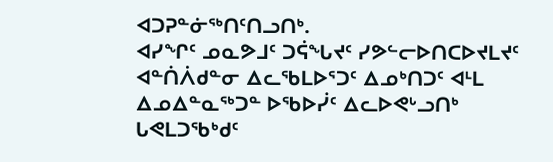ᐊᑐᕈᓐᓃᖅᑎᑦᑎᓗᑎᒃ.
ᐊᓯᖏᑦ ᓄᓇᕗᒧᑦ ᑐᕌᖓᔪᑦ ᓯᕗᓪᓕᐅᑎᑕᐅᔪᒪᔪᑦ ᐊᓐᑏᐲᑯᓐᓂ ᐃᓚᖃᒪᐅᕐᑐᑦ ᐃᓄᒃᑎᑐᑦ ᐊᒻᒪ ᐃᓄᐃᓐᓇᖅᑐᓐ ᐅᖃᐅᓰᑦ ᐃᓚᐅᕙᒡᓗᑎᒃ ᒐᕙᒪᑐᖃᒃᑯᑦ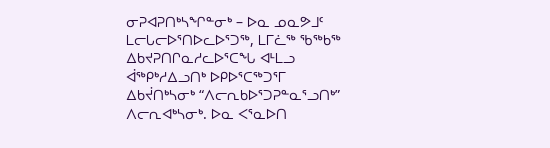ᓂᕈᐊᕈᑎᒃᓴᖏᓐᓂᒃ – ᐅᓇ ᓄᓇᕗᒧᑦ ᒪᓕᒐᓕᐅᕐᑎᐅᓚᐅᕐᑐᖅ, ᒪᒥᓛᖅ ᖃᖅᑲᖅ ᐃᑲᔪᕈᑎᒋᓇᓱᓚᐅᕐᑕᖓ ᐊᒻᒪᓗ ᐋᖅᑭᒃᓱᐃᓗᑎᒃ ᐅᑭᐅᕐᑕᖅᑐᕐᒥ ᐃᑲᔫᑎᒃᓴᓂᒃ “ᐱᓕᕆᑲᐅᕐᑐᕈᓐᓇᕐᓗᑎᒃ” ᐱᓕᕆᐊᒃᓴᓂᒃ. ᐅᓇ ᐸᕐᓇᐅᑎ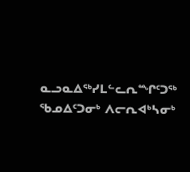ᓇᓗᓇᐃᖅᓯᒪᓪᓚᕆᙱᑦᑐᖅ ᖃᓄᐃᑦᑐᓂᒃ ᐱᓕᕆᐊᒃᓴᓂᒃ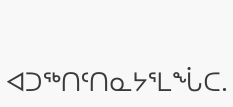ᐊᑐᖅᑎᑦᑎᓇᔭᕐᒪᖔᑕ.